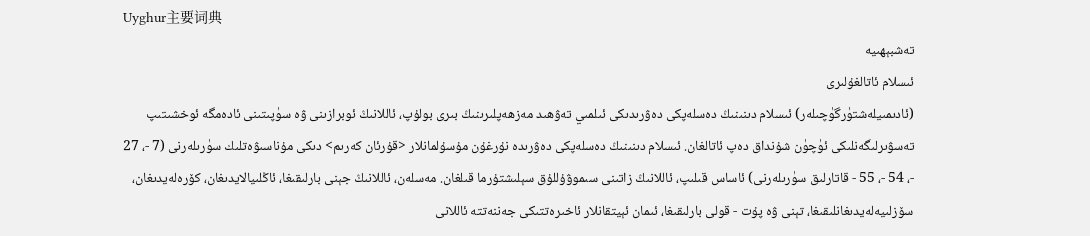Uyghur主要词典
تەشبېھىيە
ئىسلام ئاتالغۇلىرى
(ئادىمىيلەشتۈرگۈچىلەر) ئىسلام دىنىنىڭ دەسلەپكى دەۋرىدىكى ئىلمىي تەۋھىد مەزھەپلىرىنىڭ بىرى بولۇپ، ئاللانىڭ ئوبرازىنى ۋە سۈپىتىنى ئادەمگە ئوخشىتىپ تەسۋىرلىگەنلىكى ئۈچۈن شۇنداق دەپ ئاتالغان. ئىسلام دىنىنىڭ دەسلەپكى دەۋرىدە نۇرغۇن مۇسۇلمانلار <قۇرئان كەرىم> دىكى مۇناسىۋەتلىك سۈرىلەرنى (7 -، 27 -، 54 -، 55 - قاتارلىق سۈرىلەرنى) ئاساس قىلىپ، ئاللانىڭ زاتىنى سىموۋۇللۇق سېلىشتۇرما قىلغان. مەسلەن، ئاللانىڭ جېنى بارلىقىغا، ئاڭلىيالايدىغان، كۆرەلەيدىغان، سۆزلىيەلەيدىغانلىقىغا، تېنى ۋە پۇت - قولى بارلىقىغا، ئىمان ئېيتقانلار ئاخىرەتتىكى جەننەتتە ئاللانى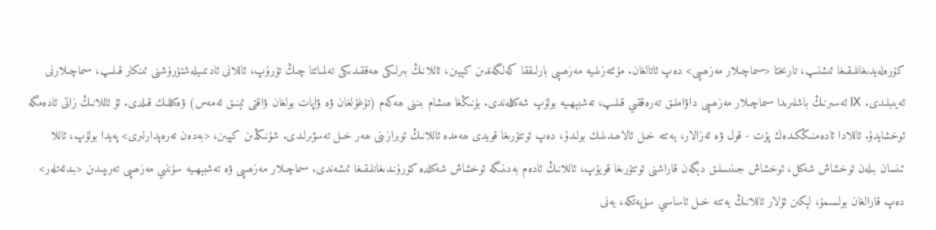كۆرەلەيدىغانلىقىغا ئىشنىپ، تارىختا <سىماچىلار مەزھىپى> دەپ ئاتالغان. مۇئتەزىلىيە مەزھىپى بارلىققا كەلگەندىن كېيىن، ئاللانىڭ بىرلىكى ھەققىدىكى تەلمىاتتا چىڭ تۇرۇپ، ئاللانى ئادىمىيلەشتۈرۈشنى ئىنكار قىلىپ، سىماچىلارنى ئەيىبلىدى. Ⅸ ئەسىرنىڭ باشلىرىدا سىماچىلار مەزھىپى داۋاملىق تەرەققىي قىلىپ، تەشبېھىيە بولۇپ شەكىللەندى. بۇنىڭغا ھىشام بىننى ھەكەم (تۇغۇلغان ۋە ۋاپات بولغان ۋاقتى ئېنىق ئەمەس) ۋەكىللىك قىلدى. ئۇ ئاللانىڭ زاتى ئادەمگە ئوخشايدۇ. ئاللادا ئادەمنىڭكىدەك پۇت - قول ۋە ئەزالار، يەتتە خىل ئالاھىدىلىك بولىدۇ، دەپ ئوتتۇرىغا قويدى ھەمدە ئاللانىڭ ئوبرازىنى ھەر خىل تەسۋىرلىدى. شۇنىڭدىن كېيىن، <بەدەن تەرەپدارلىرى> پەيدا بولۇپ، ئاللا ئىنسان بىلەن ئوخشاش شەكىل، ئوخشاش جىنىسلىق دېگەن قاراشنى ئوتتۇرىغا قويۇپ، ئاللانىڭ ئادەم بەدىنىگە ئوخشاش شەكىلدە كۆرۈنىدىغانلىقىغا ئىشەندى. سىماچىلار مەزھىپى ۋە تەشبېھىيە سۈننىي مەزھىپى تەرىپىدىن <بىدئەتلەر> دەپ قارالغان بولسىمۇ، لېكىن ئۇلار ئاللانىڭ يەتتە خىل ئاساسىي سۈپەتكە، يەنى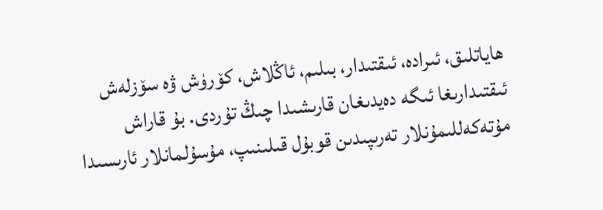ھاياتلىق، ئىرادە، ئىقتىدار، بىلىم، ئاڭلاش، كۆرۈش ۋە سۆزلەش ئىقتىدارىغا ئىگە دەيدىغان قارىشىدا چىڭ تۇردى. بۇ قاراش مۇتەكەللىمۇنلار تەرىپىدىن قوبۇل قىلىنىپ، مۇسۇلمانلار ئارىسىدا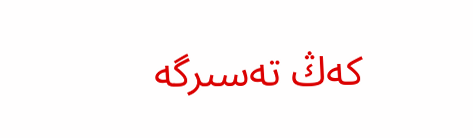كەڭ تەسىرگە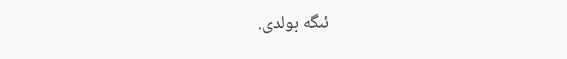ئىگە بولدى.